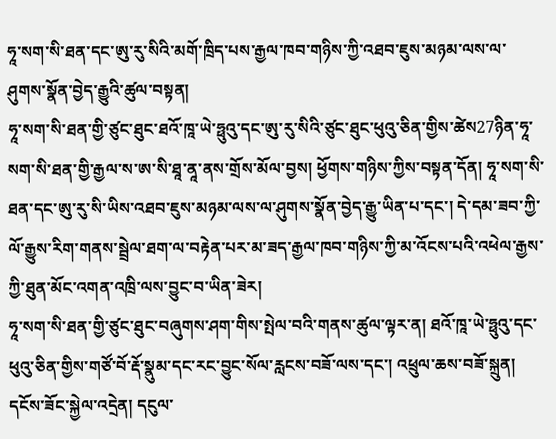ཧཱ་སག་སི་ཐན་དང་ཨུ་རུ་སིའི་མགོ་ཁྲིད་པས་རྒྱལ་ཁབ་གཉིས་ཀྱི་འཐབ་ཇུས་མཉམ་ལས་ལ་ཤུགས་སྣོན་བྱེད་རྒྱུའི་ཚུལ་བསྟན།
ཧཱ་སག་སི་ཐན་གྱི་ཙུང་ཐུང་ཐའོ་ཁཱ་ཡེ་ཧྥུའུ་དང་ཨུ་རུ་སིའི་ཙུང་ཐུང་ཕུའུ་ཅིན་གྱིས་ཚེས27ཉིན་ཧཱ་སག་སི་ཐན་གྱི་རྒྱལ་ས་ཨ་སི་ཐཱ་ནཱ་ནས་གྲོས་མོལ་བྱས། ཕྱོགས་གཉིས་ཀྱིས་བསྟན་དོན། ཧཱ་སག་སི་ཐན་དང་ཨུ་རུ་སི་ཡིས་འཐབ་ཇུས་མཉམ་ལས་ལ་ཤུགས་སྣོན་བྱེད་རྒྱུ་ཡིན་པ་དང་། དེ་དམ་ཟབ་ཀྱི་ལོ་རྒྱུས་རིག་གནས་སྦྲེལ་ཐག་ལ་བརྟེན་པར་མ་ཟད་རྒྱལ་ཁབ་གཉིས་ཀྱི་མ་འོངས་པའི་འཕེལ་རྒྱས་ཀྱི་ཐུན་མོང་འགན་འཁྲི་ལས་བྱུང་བ་ཡིན་ཟེར།
ཧཱ་སག་སི་ཐན་གྱི་ཙུང་ཐུང་བཞུགས་ཤག་གིས་སྤེལ་བའི་གནས་ཚུལ་ལྟར་ན། ཐའོ་ཁཱ་ཡེ་ཧྥུའུ་དང་ཕུའུ་ཅིན་གྱིས་གཙོ་བོ་རྡོ་སྣུམ་དང་རང་བྱུང་སོལ་རླངས་བཟོ་ལས་དང་། འཕྲུལ་ཆས་བཟོ་སྐྲུན། དངོས་ཟོང་སྐྱེལ་འདྲེན། དངུལ་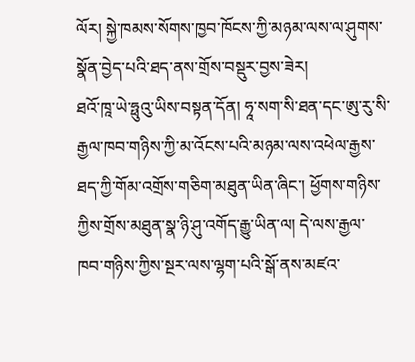ལོར། སྐྱེ་ཁམས་སོགས་ཁྱབ་ཁོངས་ཀྱི་མཉམ་ལས་ལ་ཤུགས་སྣོན་བྱེད་པའི་ཐད་ནས་གྲོས་བསྡུར་བྱས་ཟེར།
ཐའོ་ཁཱ་ཡེ་ཧྥུའུ་ཡིས་བསྟན་དོན། ཧཱ་སག་སི་ཐན་དང་ཨུ་རུ་སི་རྒྱལ་ཁབ་གཉིས་ཀྱི་མ་འོངས་པའི་མཉམ་ལས་འཕེལ་རྒྱས་ཐད་ཀྱི་གོམ་འགྲོས་གཅིག་མཐུན་ཡིན་ཞིང་། ཕྱོགས་གཉིས་ཀྱིས་གྲོས་མཐུན་སྣ་ཉི་ཤུ་འགོད་རྒྱུ་ཡིན་ལ། དེ་ལས་རྒྱལ་ཁབ་གཉིས་ཀྱིས་སྔར་ལས་ལྷག་པའི་སྒོ་ནས་མཛའ་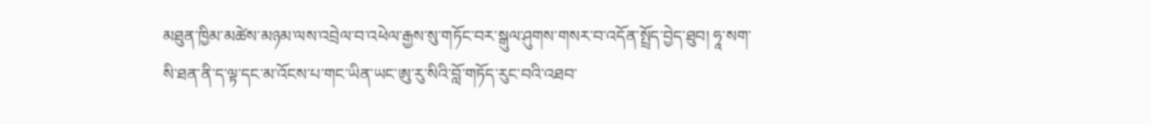མཐུན་ཁྱིམ་མཚེས་མཉམ་ལས་འབྲེལ་བ་འཕེལ་རྒྱས་སུ་གཏོང་བར་སྒུལ་ཤུགས་གསར་བ་འདོན་སྤྲོད་བྱེད་ཐུབ། ཧཱ་སག་སི་ཐན་ནི་ད་ལྟ་དང་མ་འོངས་པ་གང་ཡིན་ཡང་ཨུ་རུ་སིའི་བློ་གཏོད་རུང་བའི་འཐབ་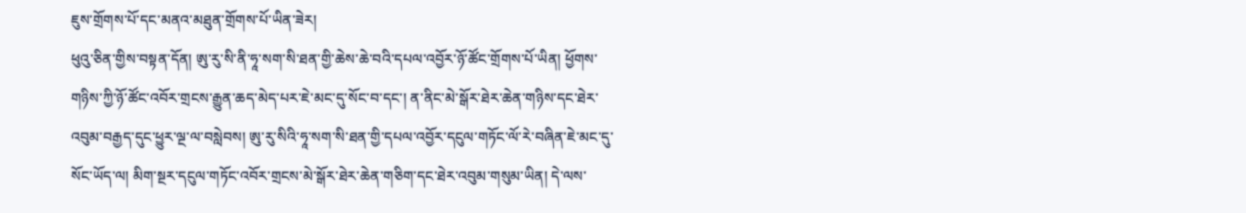ཇུས་གྲོགས་པོ་དང་མནའ་མཐུན་གྲོགས་པོ་ཡིན་ཟེར།
ཕུའུ་ཅིན་གྱིས་བསྟན་དོན། ཨུ་རུ་སི་ནི་ཧཱ་སག་སི་ཐན་གྱི་ཆེས་ཆེ་བའི་དཔལ་འབྱོར་ཉོ་ཚོང་གྲོགས་པོ་ཡིན། ཕྱོགས་གཉིས་ཀྱི་ཉོ་ཚོང་འབོར་གྲངས་རྒྱུན་ཆད་མེད་པར་ཇེ་མང་དུ་སོང་བ་དང་། ན་ནིང་མེ་སྒོར་ཐེར་ཆེན་གཉིས་དང་ཐེར་འབུམ་བརྒྱད་དུང་ཕྱུར་ལྔ་ལ་བསླེབས། ཨུ་རུ་སིའི་ཧཱ་སག་སི་ཐན་གྱི་དཔལ་འབྱོར་དངུལ་གཏོང་ལོ་རེ་བཞིན་ཇེ་མང་དུ་སོང་ཡོད་ལ། མིག་སྔར་དངུལ་གཏོང་འབོར་གྲངས་མེ་སྒོར་ཐེར་ཆེན་གཅིག་དང་ཐེར་འབུམ་གསུམ་ཡིན། དེ་ལས་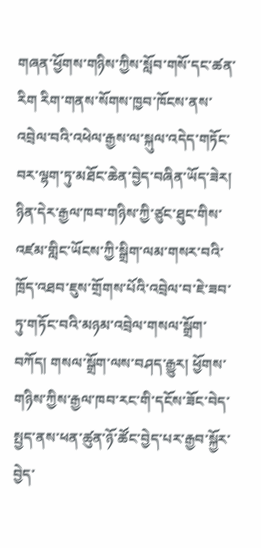གཞན་ཕྱོགས་གཉིས་ཀྱིས་སློབ་གསོ་དང་ཚན་རིག རིག་གནས་སོགས་ཁྱབ་ཁོངས་ནས་འབྲེལ་བའི་འཕེལ་རྒྱས་ལ་སྐུལ་འདེད་གཏོང་བར་ལྷག་ཏུ་མཐོང་ཆེན་བྱེད་བཞིན་ཡོད་ཟེར།
ཉིན་དེར་རྒྱལ་ཁབ་གཉིས་ཀྱི་ཙུང་ཐུང་གིས་འཛམ་གླིང་ཡོངས་ཀྱི་སྒྲིག་ལམ་གསར་བའི་ཁྲོད་འཐབ་ཇུས་གྲོགས་པོའི་འབྲེལ་བ་ཇེ་ཟབ་ཏུ་གཏོང་བའི་མཉམ་འབྲེལ་གསལ་སྒྲོག་བཀོད། གསལ་སྒྲོག་ལས་བཤད་རྒྱུར། ཕྱོགས་གཉིས་ཀྱིས་རྒྱལ་ཁབ་རང་གི་དངོས་ཟོང་བེད་སྤྱད་ནས་ཕན་ཚུན་ཉོ་ཚོང་བྱེད་པར་རྒྱབ་སྐྱོར་བྱེད་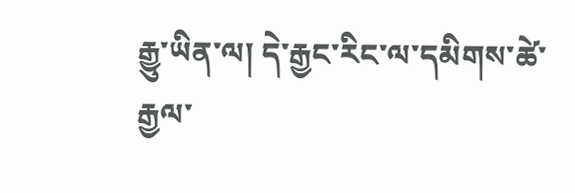རྒྱུ་ཡིན་ལ། དེ་རྒྱང་རིང་ལ་དམིགས་ཚེ་རྒྱལ་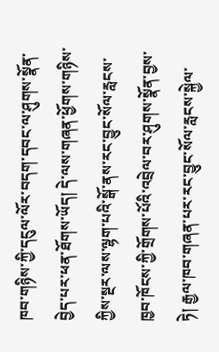ཁབ་གཉིས་ཀྱི་དངུལ་ལོར་བདག་དབང་ལ་ཤུགས་སྣོན་བྱེད་པར་ཕན་ཐོགས་ཡོད། དེ་ལས་གཞན་ཕྱོགས་གཉིས་ཀྱིས་སྔར་ལས་ལྷག་པའི་སྒོ་ནས་རང་བྱུང་སོལ་རླངས་ཁྱབ་ཁོངས་ཀྱི་གྲོགས་པོའི་འབྲེལ་བར་ཤུགས་སྣོན་བྱས་ཏེ། རྒྱལ་ཁབ་གཞན་པར་རང་བྱུང་སོལ་རླངས་སྐྱེལ་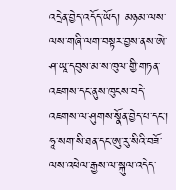འདྲེན་བྱེད་འདོད་ཡོད། མཉམ་ལས་ལས་གཞི་ལག་བསྟར་བྱས་ནས་ཨེ་ཤ་ཡཱ་དབུས་མ་ས་ཁུལ་གྱི་གཏན་འཇགས་དང་ནུས་ཁུངས་བདེ་འཇགས་ལ་ཤུགས་སྣོན་བྱེད་པ་དང་། ཧཱ་སག་སི་ཐན་དང་ཨུ་རུ་སིའི་བཟོ་ལས་འཕེལ་རྒྱས་ལ་སྐུལ་འདེད་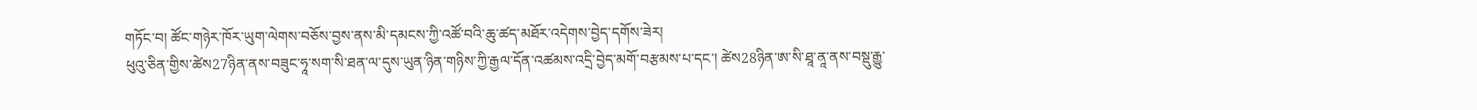གཏོང་བ། ཚོང་གཉེར་ཁོར་ཡུག་ལེགས་བཅོས་བྱས་ནས་མི་དམངས་ཀྱི་འཚོ་བའི་ཆུ་ཚད་མཐོར་འདེགས་བྱེད་དགོས་ཟེར།
ཕུའུ་ཅིན་གྱིས་ཚེས27ཉིན་ནས་བཟུང་ཧཱ་སག་སི་ཐན་ལ་དུས་ཡུན་ཉིན་གཉིས་ཀྱི་རྒྱལ་དོན་འཚམས་འདྲི་བྱེད་མགོ་བརྩམས་པ་དང་། ཚེས28ཉིན་ཨ་སི་ཐཱ་ནཱ་ནས་བསྡུ་རྒྱུ་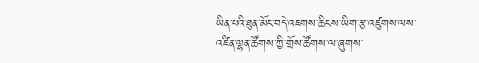ཡིན་པའི་ཐུན་མོང་བདེ་འཇགས་ཆིངས་ཡིག་རྩ་འཛུགས་ལས་འཛིན་ལྷན་ཚོགས་ཀྱི་གྲོས་ཚོགས་ལ་ཞུགས་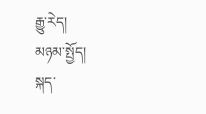རྒྱུ་རེད།
མཉམ་སྤྱོད།
སྐད་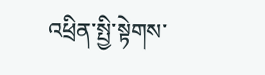འཕྲིན་སྤྱི་སྟེགས་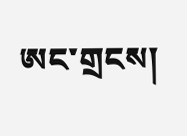ཨང་གྲངས།